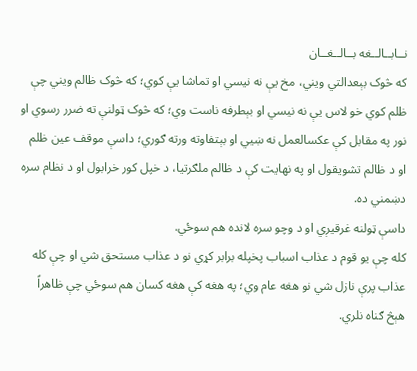نــابــالــغه بــالــغــان
که څوک بېعدالتي ويني، مخ يې نه نيسي او تماشا يې کوي؛ که څوک ظالم ويني چې ظلم کوي خو لاس يې نه نيسي او بېطرفه ناست وي؛ که څوک ټولنې ته ضرر رسوي او نور په مقابل کې عکسالعمل نه ښيي او بېتفاوته ورته ګوري؛ داسې موقف عین ظلم او د ظالم تشويقول او په نهايت کې د ظالم ملګرتيا، د خپل کور خرابول او د نظام سره دښمني ده.
داسې ټولنه غرقيږي او د وچو سره لانده هم سوځي.
کله چې يو قوم د عذاب اسباب پخپله برابر کړي نو د عذاب مستحق شي او چې کله عذاب پرې نازل شي نو هغه عام وي؛ په هغه کې هغه کسان هم سوځي چې ظاهراً هېڅ ګناه نلري.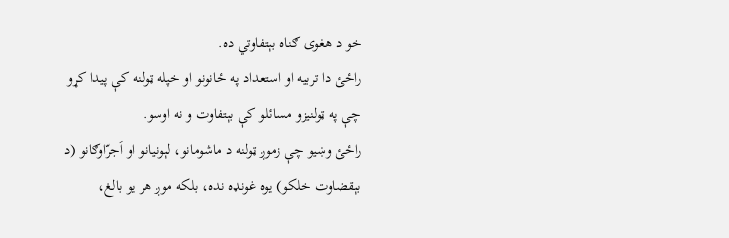خو د هغوی ګناه بېتفاوتي ده.
راځئ دا تربيه او استعداد په ځانونو او خپله ټولنه کې پيدا کړو چې په ټولنيزو مسائلو کې بېتفاوت و نه اوسو.
راځئ وښيو چې زموږ ټولنه د ماشومانو، لېونيانو او اَجرّاوګانو (د بېقضاوت خلکو) يوه غونډه نده، بلکه موږ هر يو بالغ،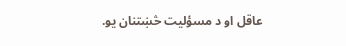عاقل او د مسؤليت څښتنان يو.